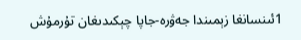1ئىنسانغا زېمىندا جەۋرە-جاپا چېكىدىغان تۇرمۇش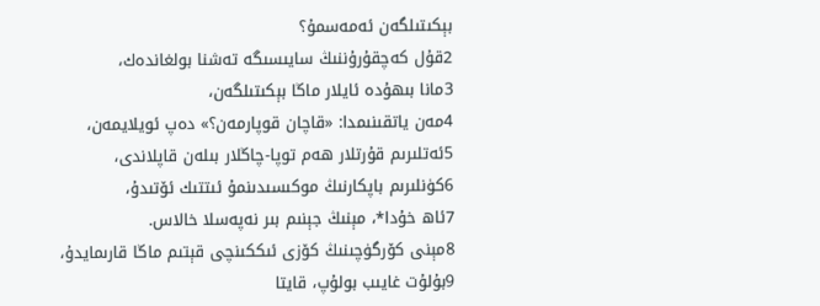بېكىتىلگەن ئەمەسمۇ؟
2قۇل كەچقۇرۇننىڭ سايىسىگە تەشنا بولغاندەك،
3مانا بىھۇدە ئايلار ماڭا بېكىتىلگەن،
4مەن ياتقىنىمدا: «قاچان قوپارمەن؟» دەپ ئويلايمەن،
5ئەتلىرىم قۇرتلار ھەم توپا-چاڭلار بىلەن قاپلاندى،
6كۈنلىرىم باپكارنىڭ موكىسىدىنمۇ ئىتتىك ئۆتىدۇ،
7ئاھ خۇدا*، مېنىڭ جېنىم بىر نەپەسلا خالاس.
8مېنى كۆرگۈچىنىڭ كۆزى ئىككىنچى قېتىم ماڭا قارىمايدۇ،
9بۇلۇت غايىب بولۇپ، قايتا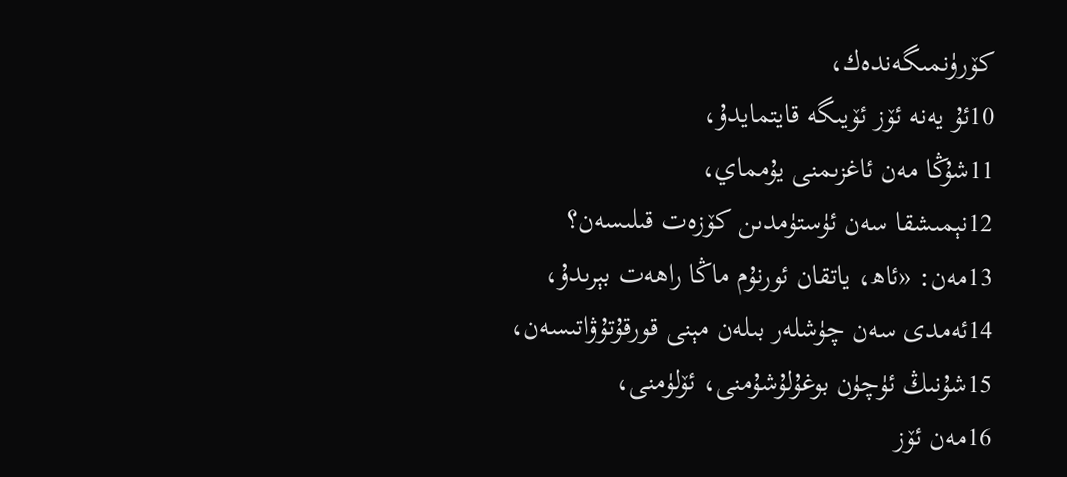كۆرۈنمىگەندەك،
10ئۇ يەنە ئۆز ئۆيىگە قايتمايدۇ،
11شۇڭا مەن ئاغزىمنى يۇمماي،
12نېمىشقا سەن ئۈستۈمدىن كۆزەت قىلىسەن؟
13مەن: «ئاھ، ياتقان ئورنۇم ماڭا راھەت بېرىدۇ،
14ئەمدى سەن چۈشلەر بىلەن مېنى قورقۇتۇۋاتىسەن،
15شۇنىڭ ئۈچۈن بوغۇلۇشۇمنى، ئۆلۈمنى،
16مەن ئۆز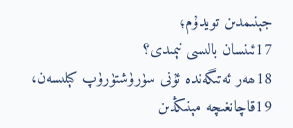جېنىمدىن تويدۇم؛
17ئىنسان بالىسى نېمىدى؟
18ھەر ئەتىگەندە ئۇنى سۈرۈشتۈرۈپ كېلىسەن،
19قاچانغىچە مېنىڭدىن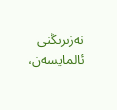نەزىرىڭنى ئالمايسەن،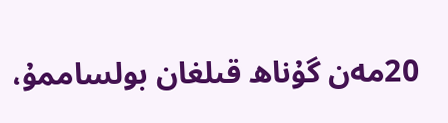20مەن گۇناھ قىلغان بولساممۇ،